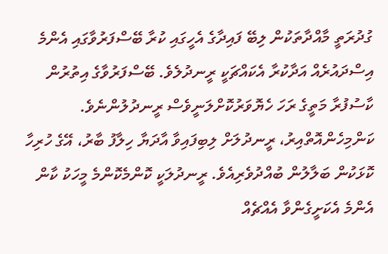ގުދުރަތީ މާއްދާތަކުން ލިބޭ ފައިދާގެ އެހީގައި ކުރާ ބޭސްފަރުވާގައި އެންމެ އިސްދައުރެއް އަދާކުރާ އެކައްޗަކީ ރީނދުލެވެ. ބޭސްފަރުވާގެ އިތުރުން ކާސުފުރާ މަތީގެ ރަހަ ހެޔޮވަރުކޮށްލަނީވެސް ރީނދުލުންނެވެ. ކަންމިހެންއޮތްއިރު، ރީނދުލަށް ލިބިފައިވާ އާދަޔާ ހިލާފު ބާރު، އޭގެ ހުރިހާ ކޮޅަކުން ބަލާލުން ބުއްދުވެރިއެވެ. ރީނދުލަކީ ކޮންމެކޮންމެ މީހަކު ކާން އެންމެ އެކަށީގެންވާ އެއްޗެއް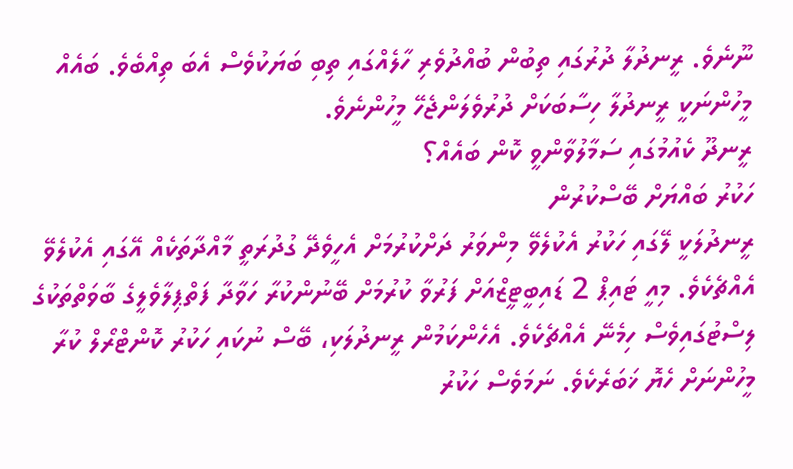ނޫނެވެ. ރީނދުލާ ދުރުގައި ތިބުން ބުއްދުވެރި ހާލެއްގައި ތިބި ބަޔަކުވެސް އެބަ ތިއްބެވެ. ބައެއް މީހުންނަކީ ރީނދުލާ ހިސާބަކަށް ދުރުވެލަންޖެހޭ މީހުންނެވެ.
ރީނދޫ ކެއުމުގައި ސަމާލުވާންވީ ކޮން ބައެއް؟
ހަކުރު ބައްޔަށް ބޭސްކުރުން
ރީނދުލަކީ ލޭގައި ހަކުރު އެކުލެވޭ މިންވަރު ދަށްކުރުމަށް އެހީވެދޭ ގުދުރަތީ މާއްދާތަކެއް އޭގައި އެކުލެވޭ އެއްޗެކެވެ. މިއީ ޓައިޕް 2 ޑައިބީޓީޒްއަށް ފަރުވާ ކުރުމަށް ބޭނުންކުރާ ހަވާދާ ފަތްޕިލާވެލީގެ ބާވަތްތަކުގެ ލިސްޓުގައިވެސް ހިމެނޭ އެއްޗެކެވެ. އެހެންކަމުން ރީނދުލަކި، ބޭސް ނުކައި ހަކުރު ކޮންޓްރޯލް ކުރާ މީހުންނަށް ހެޔޮ ޚަބަރެކެވެ. ނަމަވެސް ހަކުރު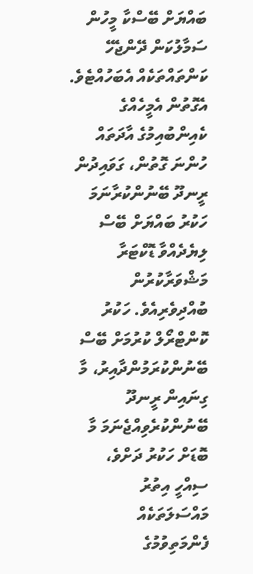ބައްޔަށް ބޭސްކާ މީހުން ސަމާލުކަން ދޭންޖެހޭ ކަންތައްތަކެއް އެބަހުއްޓެވެ. އެގޮތުން އެމީހެއްގެ ކެއިންބުއިމުގެ އާދަތައް ހުންނަ ގޮތުން، ގަވައިދުން ރީނދޫ ބޭނުންކުރާނަމަ ހަކުރު ބައްޔަށް ބޭސް ލިޔެދެއްވާ ޑޮކްޓަރާ މަޝްވަރާކުރުން ބުއްދިވެރިއެވެ. ހަކުރު ކޮންޓްރޯލް ކުރުމަށް ބޭސް ބޭނުންކުރަމުންދާއިރު، މާ ގިނައިން ރީނދޫ ބޭނުންކުރެވިއްޖެނަމަ މާ ބޮޑަށް ހަކުރު ދަށްވެ، ސިއްހީ އިތުރު މައްސަލަތަކެއް ފެންމަތިވުމުގެ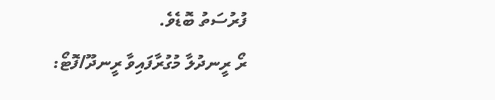ފުރުސަތު ބޮޑެވެ.
ރޯ ރީނދުލާ މުގުރާފައިވާ ރީނދޫ/ފޮޓޯ: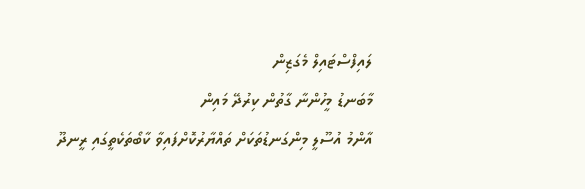ލައިފްސްޓައިލް މެގަޒިން
މާބަނޑު މީހުންނާ ގާތުން ކިރުދޭ މައިން
އާންމު އުސޫލީ މިންގަނޑުތަކަށް ތައްޔާރުކޮށްފައިވާ ކާބޯތަކެތީގައި ރީނދޫ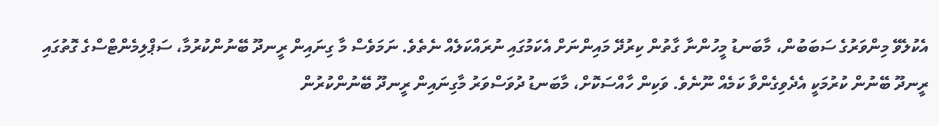އެކުލެވޭ މިންވަރުގެ ސަބަބުން، މާބަނޑު މީހުންނާ ގާތުން ކިރުދޭ މައިންނަށް އެކަމުގައި ނުރައްކަލެއް ނެތެވެ. ނަމަވެސް މާ ގިނައިން ރީނދޫ ބޭނުންކުރުމާ، ސަޕްލިމެންޓްސްގެ ގޮތުގައި ރީނދޫ ބޭނުން ކުރުމަކީ އެދެވިގެންވާ ކަމެއް ނޫނެވެ. ވަކިން ހާއްސަކޮށް، މާބަނޑު ދުވަސްވަރު މާގިނައިން ރީނދޫ ބޭނުންކުރުން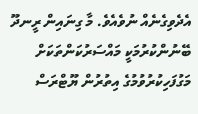އެދެވިގެނެއް ނުވެއެވެ. މާ ގިނައިން ރީނދޫ ބޭނުންކުރުމަކީ މައްސަރުކަންތަކަށް މަގުފަހިކުރުވުމުގެ އިތުރުން ޔޫޓްރަސް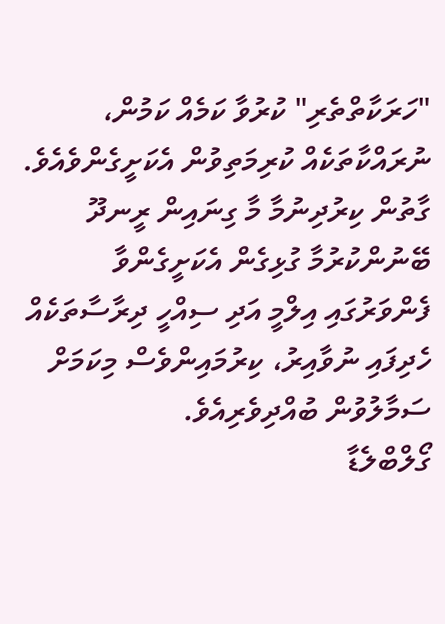"ހަރަކާތްތެރި" ކުރުވާ ކަމެއް ކަމުން، ނުރައްކާތަކެއް ކުރިމަތިވުން އެކަށީގެންވެއެވެ.
ގާތުން ކިރުދިނުމާ މާ ގިނައިން ރީނދޫ ބޭނުންކުރުމާ ގުޅިގެން އެކަށީގެންވާ ފެންވަރުގައި އިލްމީ އަދި ސިއްހީ ދިރާސާތަކެއް ހެދިފައި ނުވާއިރު، ކިރުމައިންވެސް މިކަމަށް ސަމާލުވުން ބުއްދިވެރިއެވެ.
ގޯލްބްލެޑާ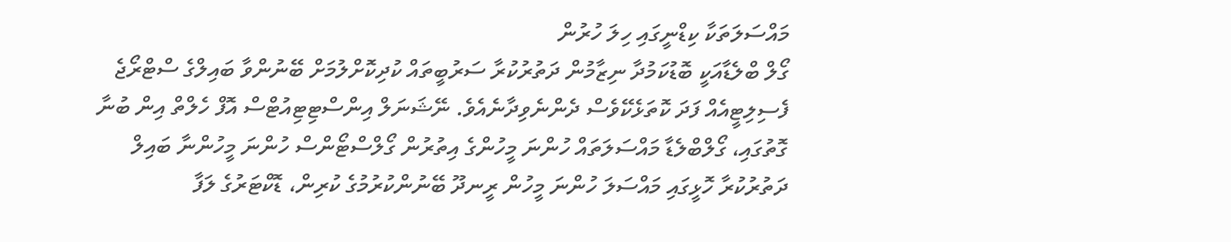މައްސަލަތަކާ ކިޑްނީގައި ހިލަ ހުރުން
ގޯލް ބްލެޑާއަކީ ބޮޑުކަމުދާ ނިޒާމުން ދަތުރުކުރާ ސަރުބީތައް ކުދިކޮށްލުމަށް ބޭނުންވާ ބައިލްގެ ސްޓްރޯޖެ ފެސިލިޓީއެއް ފަދަ ކޮތަޅެކޭވެސް ދެންނެވިދާނެއެވެ. ނޭޝަނަލް އިންސްޓިޓިއުޓްސް އޮފް ހެލްތް އިން ބުނާ ގޮތުގައި، ގޯލްބްލެޑާ މައްސަލަތައް ހުންނަ މީހުންގެ އިތުރުން ގޯލްސްޓޯންސް ހުންނަ މީހުންނާ ބައިލް ދަތުރުކުރާ ހޮޅީގައި މައްސަލަ ހުންނަ މީހުން ރީނދޫ ބޭނުންކުރުމުގެ ކުރިން، ޑޮކްޓަރުގެ ލަފާ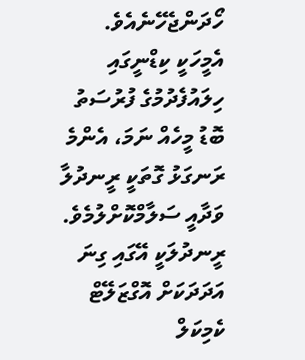ހޯދަންޖެހޭނެއެވެ. އެމީހަކީ ކިޑްނީގައި ހިލައުފެދުމުގެ ފުރުސަތު ބޮޑު މީހެއް ނަމަ، އެންމެ ރަނގަޅު ގޮތަކީ ރީނދުލާ ވަދާއީ ސަލާމްކޮށްލުމެވެ. ރީނދުލަކީ އޭގައި ގިނަ އަދަދަކަށް އޮގްޒަލޭޓް ކެމިކަލް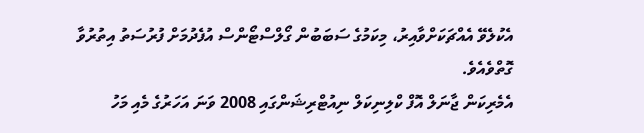އެކުލެވޭ އެއްޗަކަށްވާއިރު، މިކަމުގެ ސަބަބުން ގޯލްސްޓޯންސް އުފެދުމަށް ފުރުސަތު އިތުރުވާ ގޮތްވެއެވެ.
އެމެރިކަން ޖާނަލް އޮފް ކްލިނިކަލް ނިއުޓްރިޝަންގައި 2008 ވަނަ އަހަރުގެ މެއި މަހު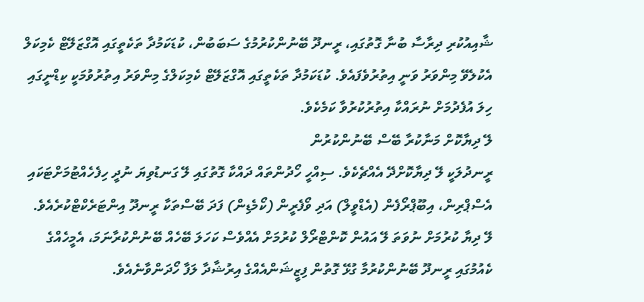ޝާއިއުކުރި ދިރާސާ ބުނާ ގޮތުގައި، ރީނދޫ ބޭނުންކުރުމުގެ ސަބަބުން، ކުޑަކަމުދާ ތަކެތީގައި އޮގްޒަލޭޓް ކެމިކަލް އެކުލެވޭ މިންވަރު ވަނީ އިތުރުވެފައެވެ. ކުޑަކަމުދާ ތަކެތީގައި އޮގްޒަލޭޓް ކެމިކަލްގެ މިންވަރު އިތުރުވުމަކީ ކިޑްނީގައި ހިލަ އުފެދުމަށް ނުރައްކާ އިތުރުކުރުވާ ކަމެކެވެ.
ލޭ ދިޔާކޮށް މަނާކުރާ ބޭސް ބޭނުންކުރުން
ރީނދުލަކީ ލޭ ދިޔާކޮށްދޭ އެއްޗެކެވެ. ސިއްހީ ހޯދުންތައް ދައްކާ ގޮތުގައި ލޭ ގަނޑުވިޔަ ނުދީ ހިފެހެއްޓުމަށްޓަކައި އެސްޕްރިން، އިބޫޕްރޯފެން (އެޑްވީލް) އަދި ވޯފެރީން (ކޯމެޑިން) ފަދަ ބޭސްތަކާ ރީނދޫ އިންޓަރެކްޓްކުރެއެވެ.
ލޭ ދިޔާ ކުރުމަށް ނުވަތަ ލޭ އައުން ކޮންޓްރޯލް ކުރުމަށް އެއްވެސް ކަހަލަ ބޭހެއް ބޭނުންކުރާނަމަ، އެމީހެއްގެ ކެއުމުގައި ރީނދޫ ބޭނުންކުރުމާ ގުޅޭ ގޮތުން ފިޒީޝަންއެއްގެ އިރުޝާދާ ލަފާ ހޯދަންވާނެއެވެ.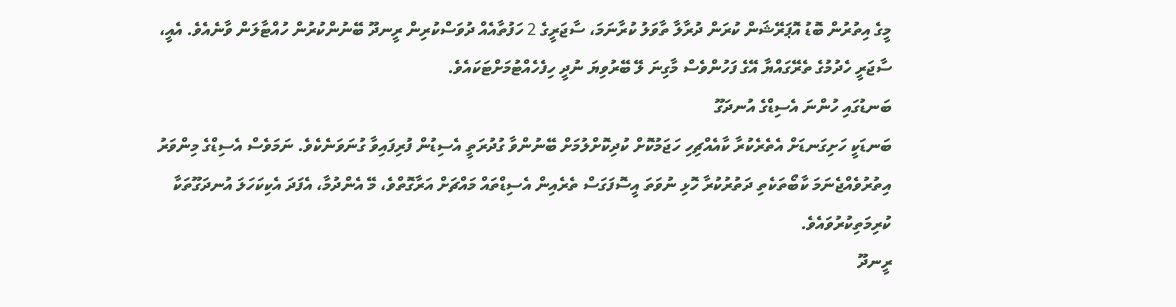މީގެ އިތުރުން ބޮޑު އޮޕަރޭޝަން ކުރަން ދުރާލާ ތާވަލު ކުރާނަމަ، ސާޖަރީގެ 2 ހަފުތާއެއް ދުވަސްކުރިން ރީނދޫ ބޭނުންކުރުން ހުއްޓާލަން ވާނެއެވެ. އެއީ، ސާޖަރީ ހެދުމުގެ ތެރޭގައްޔާ އޭގެ ފަހުންވެސް މާގިނަ ލޭ ބޭރުވިޔަ ނުދީ ހިފެހެއްޓުމަށްޓަކައެވެ.
ބަނޑުގައި ހުންނަ އެސިޑްގެ އުނދަގޫ
ބަނޑަކީ ހަށިގަނޑަށް އެތެރެކުރާ ކާއެއްޗިހި ހަޖަމުކޮށް ކުދިކޮށްލުމަށް ބޭނުންވާ ގުދުރަތީ އެސިޑުން ފުރިފައިވާ ގުނަވަނެކެވެ. ނަމަވެސް އެސިޑްގެ މިންވަރު އިތުރުވެއްޖެނަމަ ކާބޯތަކެތި ދަތުރުކުރާ ހޮޅި ނުވަތަ އީސޮފަގަސް ތެރެއިން އެސިޑްތައް މައްޗަށް އަރާގޮތްވެ، މޭ އެންދުމާ، އެފަދަ އެކިކަހަލަ އުނދަގޫތަކާ ކުރިމަތިކުރުވައެވެ.
ރީނދޫ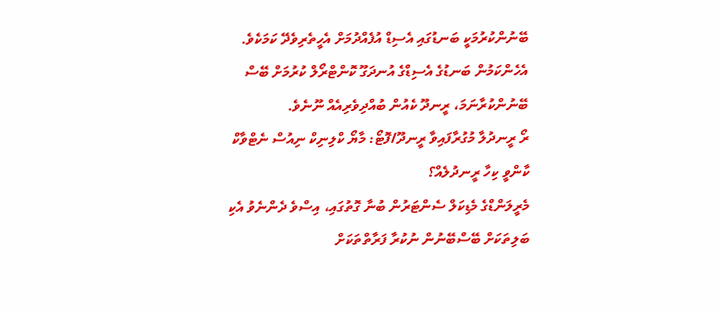ބޭނުންކުރުމަކީ ބަނޑުގައި އެސިޑް އުފެއްދުމަށް އެހީތެރިވެދޭ ކަމަކެވެ. އެހެންކަމުން ބަނޑުގެ އެސިޑްގެ އުނދަގޫ ކޮންޓްރޯލް ކުރުމަށް ބޭސް ބޭނުންކުރާނަމަ، ރީނދޫ ކެއުން ބުއްދިވެރިއެއް ނޫނެވެ.
ރޯ ރީނދުލާ މުގުރާފައިވާ ރީނދޫ/ފޮޓޯ: މާޔޯ ކްލިނިކް ނިއުސް ނެޓްވާކް
ކާންވީ ކިހާ ރީނދުލެއް؟
މެރީލަންޑްގެ މެޑިކަލް ސެންޓަރުން ބުނާ ގޮތުގައި، އިސްވެ ދެންނެވު އެކި ބަލިތަކަށް ބޭސްބޭނުން ނުކުރާ ފަރާތްތަކަށް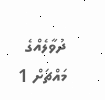ދުވާލެއްގެ މައްޗަށް 1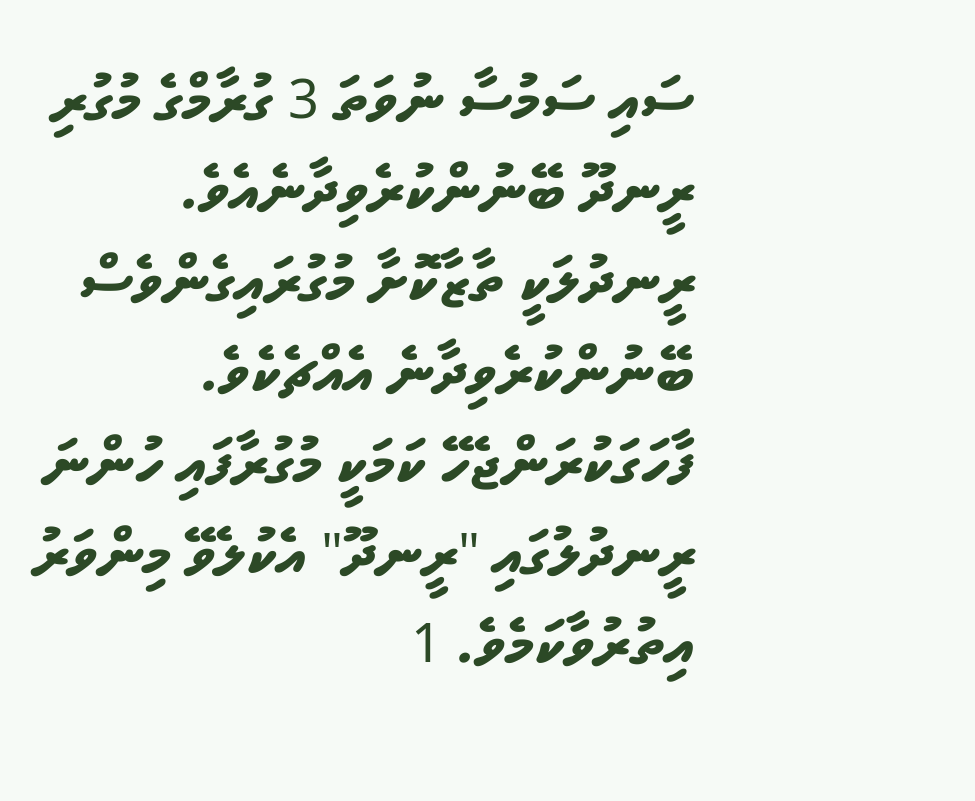ސައި ސަމުސާ ނުވަތަ 3 ގުރާމްގެ މުގުރި ރީނދޫ ބޭނުންކުރެވިދާނެއެވެ.
ރީނދުލަކީ ތާޒާކޮށާ މުގުރައިގެންވެސް ބޭނުންކުރެވިދާނެ އެއްޗެކެވެ. ފާހަގަކުރަންޖެހޭ ކަމަކީ މުގުރާފައި ހުންނަ ރީނދުލުގައި "ރީނދޫ" އެކުލެވޭ މިންވަރު އިތުރުވާކަމެވެ. 1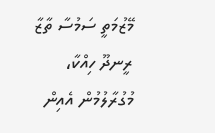މޭޒުމަތީ ސަމުސާ ތާޒާ ރީނދޫ ހިއްކާ، މުގުރާލުމުން އެއިން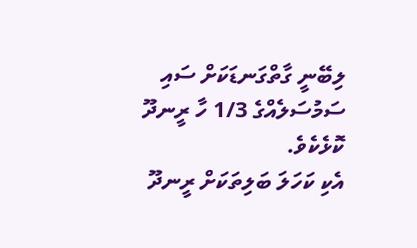ލިބޭނީ ގާތްގަނޑަކަށް ސައި ސަމުސަލެއްގެ 1/3 ހާ ރީނދޫ ކޮޅެކެވެ.
އެކި ކަހަލަ ބަލިތަކަށް ރީނދޫ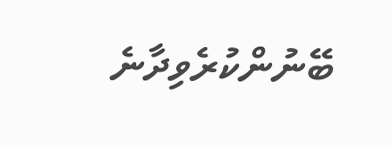ބޭނުންކުރެވިދާނެ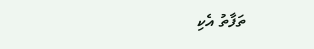ތަފާތު އެކި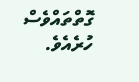ގޮތްތައްވެސް ހުރެއެވެ.